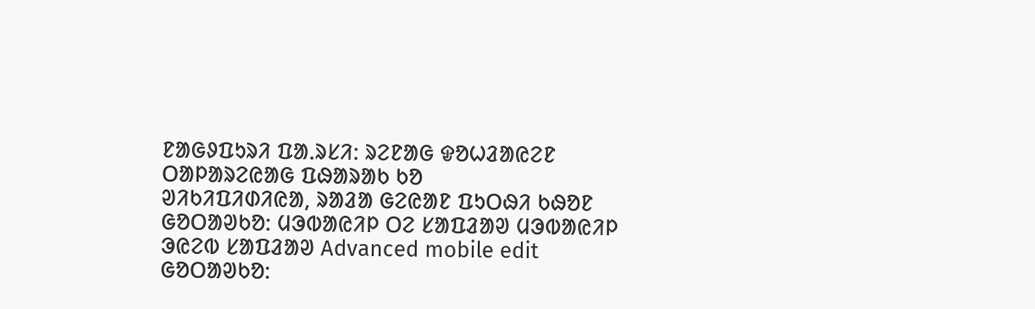ᱱᱟᱜᱽᱯᱩᱨᱤ ᱯᱟᱹᱨᱥᱤ: ᱨᱮᱱᱟᱜ ᱫᱚᱦᱲᱟᱭᱮᱱ ᱛᱟᱞᱟᱨᱮᱭᱟᱜ ᱯᱷᱟᱨᱟᱠ ᱠᱚ
ᱣᱤᱠᱤᱯᱤᱰᱤᱭᱟ, ᱨᱟᱲᱟ ᱜᱮᱭᱟᱱ ᱯᱩᱛᱷᱤ ᱠᱷᱚᱱ
ᱜᱚᱛᱟᱣᱠᱚ: ᱢᱳᱵᱟᱭᱤᱞ ᱛᱮ ᱥᱟᱯᱲᱟᱣ ᱢᱳᱵᱟᱭᱤᱞ ᱳᱭᱮᱵ ᱥᱟᱯᱲᱟᱣ Advanced mobile edit
ᱜᱚᱛᱟᱣᱠᱚ: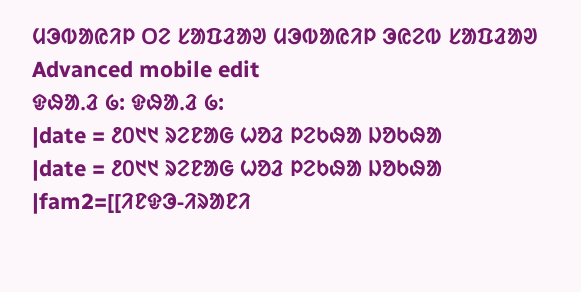ᱢᱳᱵᱟᱭᱤᱞ ᱛᱮ ᱥᱟᱯᱲᱟᱣ ᱢᱳᱵᱟᱭᱤᱞ ᱳᱭᱮᱵ ᱥᱟᱯᱲᱟᱣ Advanced mobile edit
ᱫᱷᱟᱹᱲ ᱙: ᱫᱷᱟᱹᱲ ᱙:
|date = ᱒᱐᱑᱑ ᱨᱮᱱᱟᱜ ᱦᱚᱲ ᱞᱮᱠᱷᱟ ᱡᱚᱠᱷᱟ
|date = ᱒᱐᱑᱑ ᱨᱮᱱᱟᱜ ᱦᱚᱲ ᱞᱮᱠᱷᱟ ᱡᱚᱠᱷᱟ
|fam2=[[ᱤᱱᱫᱳ-ᱤᱨᱟᱱᱤ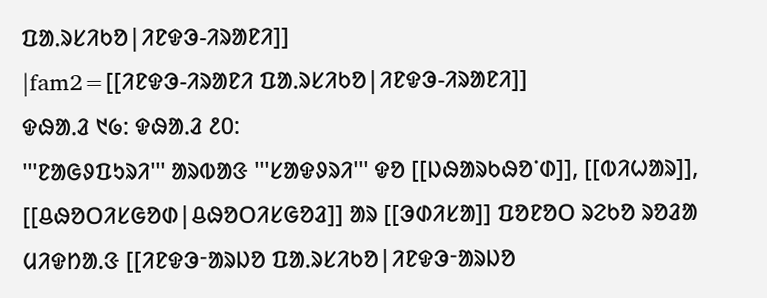ᱯᱟᱹᱨᱥᱤᱠᱚ|ᱤᱱᱫᱳ-ᱤᱨᱟᱱᱤ]]
|fam2=[[ᱤᱱᱫᱳ-ᱤᱨᱟᱱᱤ ᱯᱟᱹᱨᱥᱤᱠᱚ|ᱤᱱᱫᱳ-ᱤᱨᱟᱱᱤ]]
ᱫᱷᱟᱹᱲ ᱑᱙: ᱫᱷᱟᱹᱲ ᱒᱐:
'''ᱱᱟᱜᱽᱯᱩᱨᱤ''' ᱟᱨᱵᱟᱝ '''ᱥᱟᱫᱽᱨᱤ''' ᱫᱚ [[ᱡᱷᱟᱨᱠᱷᱚᱸᱰ]], [[ᱵᱤᱦᱟᱨ]], [[ᱪᱷᱚᱛᱤᱥᱜᱚᱰ|ᱪᱷᱚᱛᱤᱥᱜᱚᱲ]] ᱟᱨ [[ᱳᱰᱤᱥᱟ]] ᱯᱚᱱᱚᱛ ᱨᱮᱠᱚ ᱨᱚᱲᱟ ᱢᱤᱫᱴᱟᱹᱝ [[ᱤᱱᱫᱳᱼᱟᱨᱡᱚ ᱯᱟᱹᱨᱥᱤᱠᱚ|ᱤᱱᱫᱳᱼᱟᱨᱡᱚ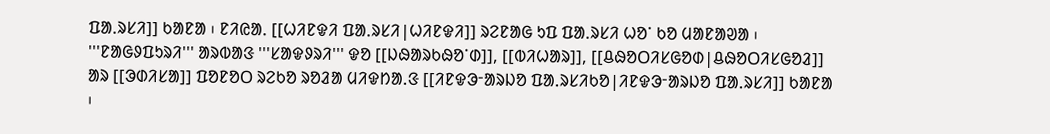ᱯᱟᱹᱨᱥᱤ]] ᱠᱟᱱᱟ ᱾ ᱱᱤᱭᱟᱹ [[ᱦᱤᱱᱫᱤ ᱯᱟᱹᱨᱥᱤ|ᱦᱤᱱᱫᱤ]] ᱨᱮᱱᱟᱜ ᱩᱯ ᱯᱟᱹᱨᱥᱤ ᱦᱚᱸ ᱠᱚ ᱢᱟᱱᱟᱣᱟ ᱾
'''ᱱᱟᱜᱽᱯᱩᱨᱤ''' ᱟᱨᱵᱟᱝ '''ᱥᱟᱫᱽᱨᱤ''' ᱫᱚ [[ᱡᱷᱟᱨᱠᱷᱚᱸᱰ]], [[ᱵᱤᱦᱟᱨ]], [[ᱪᱷᱚᱛᱤᱥᱜᱚᱰ|ᱪᱷᱚᱛᱤᱥᱜᱚᱲ]] ᱟᱨ [[ᱳᱰᱤᱥᱟ]] ᱯᱚᱱᱚᱛ ᱨᱮᱠᱚ ᱨᱚᱲᱟ ᱢᱤᱫᱴᱟᱹᱝ [[ᱤᱱᱫᱳᱼᱟᱨᱡᱚ ᱯᱟᱹᱨᱥᱤᱠᱚ|ᱤᱱᱫᱳᱼᱟᱨᱡᱚ ᱯᱟᱹᱨᱥᱤ]] ᱠᱟᱱᱟ ᱾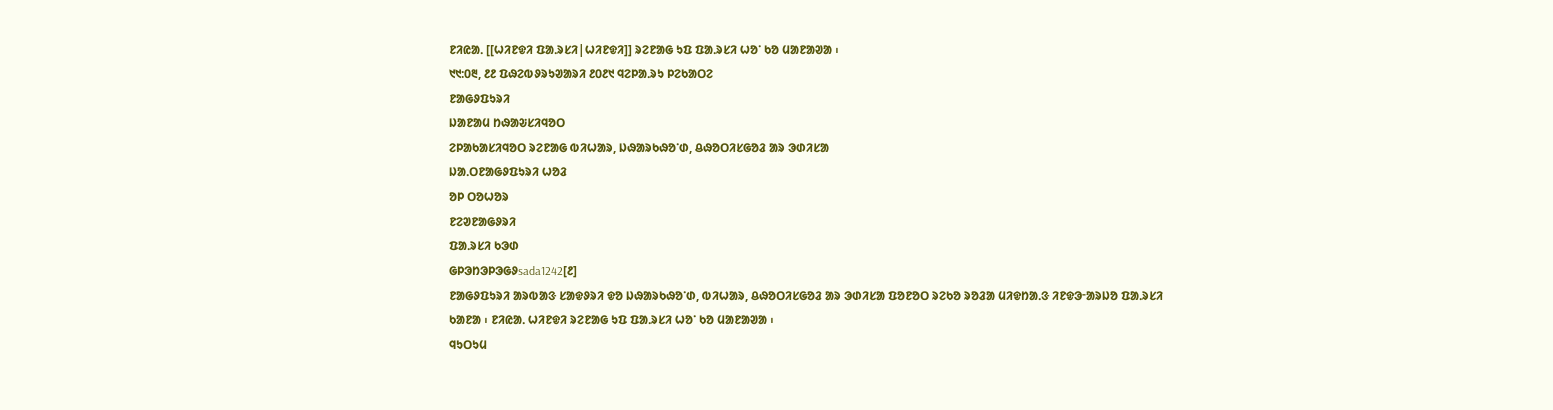ᱱᱤᱭᱟᱹ [[ᱦᱤᱱᱫᱤ ᱯᱟᱹᱨᱥᱤ|ᱦᱤᱱᱫᱤ]] ᱨᱮᱱᱟᱜ ᱩᱯ ᱯᱟᱹᱨᱥᱤ ᱦᱚᱸ ᱠᱚ ᱢᱟᱱᱟᱣᱟ ᱾
᱑᱑:᱐᱓, ᱒᱒ ᱯᱷᱮᱵᱽᱨᱩᱣᱟᱨᱤ ᱒᱐᱒᱑ ᱧᱮᱞᱟᱹᱨᱩ ᱞᱮᱠᱟᱛᱮ
ᱱᱟᱜᱽᱯᱩᱨᱤ
ᱡᱟᱱᱟᱢ ᱴᱷᱟᱶᱥᱤᱧᱚᱛ
ᱮᱞᱟᱠᱟᱥᱤᱧᱚᱛ ᱨᱮᱱᱟᱜ ᱵᱤᱦᱟᱨ, ᱡᱷᱟᱨᱠᱷᱚᱸᱰ, ᱪᱷᱚᱛᱤᱥᱜᱚᱲ ᱟᱨ ᱳᱰᱤᱥᱟ
ᱡᱟᱹᱛᱱᱟᱜᱽᱯᱩᱨᱤ ᱦᱚᱲ
ᱚᱞ ᱛᱚᱦᱚᱨ
ᱱᱮᱣᱱᱟᱜᱽᱨᱤ
ᱯᱟᱹᱨᱥᱤ ᱠᱳᱰ
ᱜᱞᱳᱴᱳᱞᱳᱜᱽsada1242[᱒]
ᱱᱟᱜᱽᱯᱩᱨᱤ ᱟᱨᱵᱟᱝ ᱥᱟᱫᱽᱨᱤ ᱫᱚ ᱡᱷᱟᱨᱠᱷᱚᱸᱰ, ᱵᱤᱦᱟᱨ, ᱪᱷᱚᱛᱤᱥᱜᱚᱲ ᱟᱨ ᱳᱰᱤᱥᱟ ᱯᱚᱱᱚᱛ ᱨᱮᱠᱚ ᱨᱚᱲᱟ ᱢᱤᱫᱴᱟᱹᱝ ᱤᱱᱫᱳᱼᱟᱨᱡᱚ ᱯᱟᱹᱨᱥᱤ ᱠᱟᱱᱟ ᱾ ᱱᱤᱭᱟᱹ ᱦᱤᱱᱫᱤ ᱨᱮᱱᱟᱜ ᱩᱯ ᱯᱟᱹᱨᱥᱤ ᱦᱚᱸ ᱠᱚ ᱢᱟᱱᱟᱣᱟ ᱾
ᱧᱩᱛᱩᱢ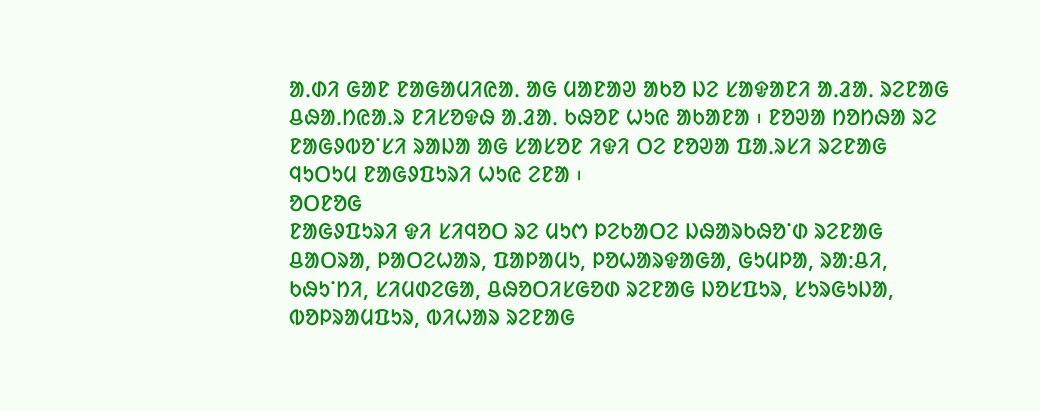ᱟᱹᱰᱤ ᱜᱟᱱ ᱱᱟᱜᱟᱢᱤᱭᱟᱹ ᱟᱜ ᱢᱟᱱᱟᱣ ᱟᱠᱚ ᱡᱮ ᱥᱟᱫᱟᱱᱤ ᱟᱹᱲᱟᱹ ᱨᱮᱱᱟᱜ ᱪᱷᱟᱹᱴᱭᱟᱹᱨ ᱱᱤᱥᱚᱫᱷ ᱟᱹᱲᱟᱹ ᱠᱷᱚᱱ ᱦᱩᱭ ᱟᱠᱟᱱᱟ ᱾ ᱱᱚᱣᱟ ᱴᱚᱴᱷᱟ ᱨᱮ ᱱᱟᱜᱽᱵᱚᱸᱥᱤ ᱨᱟᱡᱟ ᱟᱜ ᱥᱟᱥᱚᱱ ᱤᱫᱤ ᱛᱮ ᱱᱚᱣᱟ ᱯᱟᱹᱨᱥᱤ ᱨᱮᱱᱟᱜ ᱧᱩᱛᱩᱢ ᱱᱟᱜᱽᱯᱩᱨᱤ ᱦᱩᱭ ᱮᱱᱟ ᱾
ᱚᱛᱱᱚᱜ
ᱱᱟᱜᱽᱯᱩᱨᱤ ᱫᱤ ᱥᱤᱧᱚᱛ ᱨᱮ ᱢᱩᱬ ᱞᱮᱠᱟᱛᱮ ᱡᱷᱟᱨᱠᱷᱚᱸᱰ ᱨᱮᱱᱟᱜ ᱪᱟᱛᱨᱟ, ᱞᱟᱛᱮᱦᱟᱨ, ᱯᱟᱞᱟᱢᱩ, ᱞᱚᱦᱟᱨᱫᱟᱜᱟ, ᱜᱩᱢᱞᱟ, ᱨᱟᱺᱪᱤ, ᱠᱷᱩᱸᱴᱤ, ᱥᱤᱢᱰᱮᱜᱟ, ᱪᱷᱚᱛᱤᱥᱜᱚᱰ ᱨᱮᱱᱟᱜ ᱡᱚᱥᱯᱩᱨ, ᱥᱩᱨᱜᱩᱡᱟ, ᱵᱚᱞᱨᱟᱢᱯᱩᱨ, ᱵᱤᱦᱟᱨ ᱨᱮᱱᱟᱜ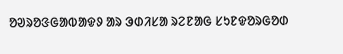ᱚᱣᱨᱚᱝᱜᱟᱵᱟᱫᱽ ᱟᱨ ᱳᱰᱤᱥᱟ ᱨᱮᱱᱟᱜ ᱥᱩᱱᱫᱚᱨᱜᱚᱰ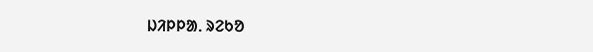ᱡᱤᱞᱞᱟᱹ ᱨᱮᱠᱚ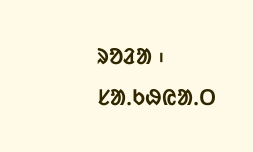ᱨᱚᱲᱟ ᱾
ᱥᱟᱹᱠᱷᱭᱟᱹᱛ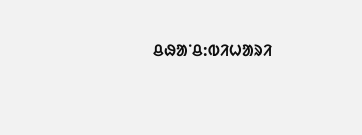ᱪᱷᱟᱸᱪ:ᱵᱤᱦᱟᱨᱤ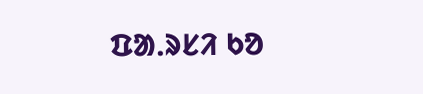ᱯᱟᱹᱨᱥᱤ ᱠᱚ